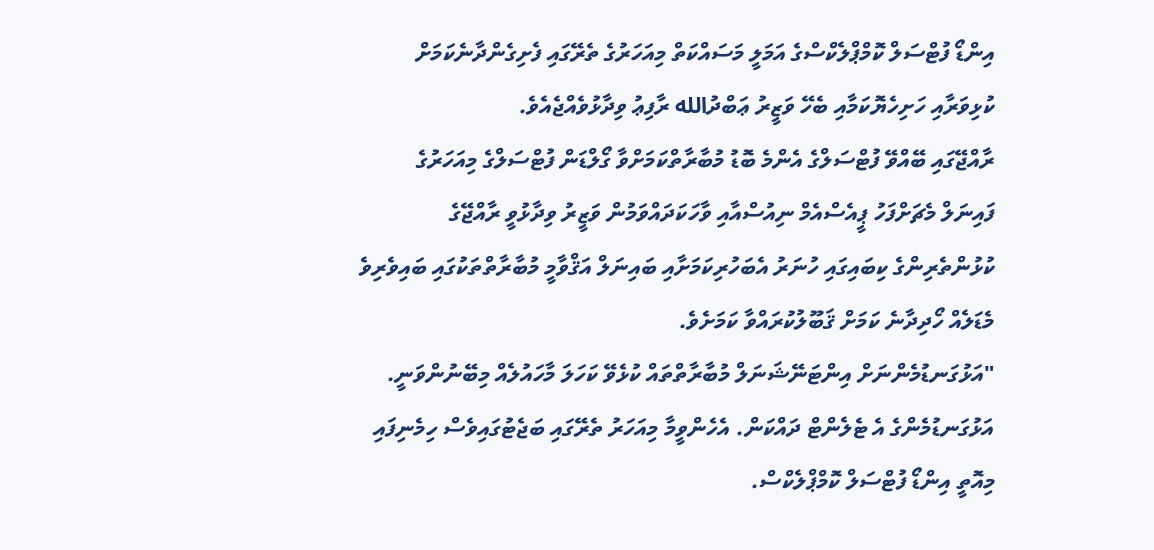އިންޑޯ ފުޓްސަލް ކޮމްޕްލެކްސްގެ އަމަލީ މަސައްކަތް މިއަހަރުގެ ތެރޭގައި ފެށިގެންދާނެކަމަށް ކުޅިވަރާއި ހަށިހެޔޮކަމާއި ބެހޭ ވަޒީރު ޢަބްދުالله ރާފިޢު ވިދާޅުވެއްޖެއެވެ.
ރާއްޖޭގައި ބޭއްވޭ ފުޓްސަލްގެ އެންމެ ބޮޑު މުބާރާތްކަމަށްވާ ގޯލްޑަން ފުޓްސަލްގެ މިއަހަރުގެ ފައިނަލް މެޗަށްފަހު ޕީއެސްއެމް ނިއުސްއާއި ވާހަކަދައްވަމުން ވަޒީރު ވިދާޅުވީ ރާއްޖޭގެ ކުޅުންތެރިންގެ ކިބައިގައި ހުނަރު އެބަހުރިކަމަށާއި ބައިނަލް އަޤްވާމީ މުބާރާތްތަކުގައި ބައިވެރިވެ މެޑަލެއް ހޯދިދާނެ ކަމަށް ޤަބޫލުކުރައްވާ ކަމަށެވެ.
"އަޅުގަނޑުމެންނަށް އިންޓަނޭޝަނަލް މުބާރާތްތައް ކުޅެވޭ ކަހަލަ މާހައުލެއް މިބޭނުންވަނީ. އަޅުގަނޑުމެންގެ އެ ޓެލެންޓް ދައްކަން. އެހެންވީމާ މިއަހަރު ތެރޭގައި ބަޖެޓުގައިވެސް ހިމެނިފައި މިއޮތީ އިންޑޯ ފުޓްސަލް ކޮމްޕްލެކްސް.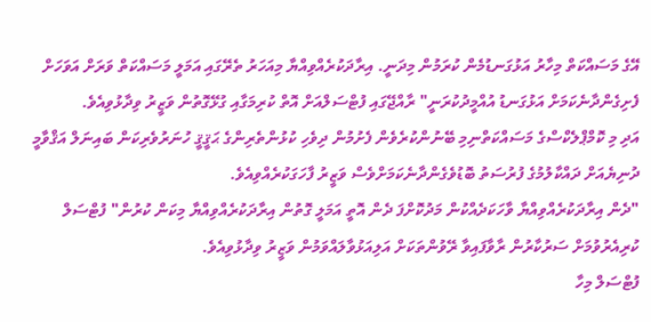އޭގެ މަސައްކަތް މިހާރު އަޅުގަނޑުމެން ކުރަމުން މިދަނީ. އިރާދަކުރެއްވިއްޔާ މިއަހަރު ތެރޭގައި އަމަލީ މަސައްކަތް ވަރަށް އަވަހަށް ފެށިގެންދާނެކަމަށް އަޅުގަނޑު އުއްމީދުކުރަނީ" ރާއްޖޭގައި ފުޓްސަލްއަށް އޮތް ކުރިމަގާއި ގުޅޭގޮތުން ވަޒީރު ވިދާޅުވިއެވެ.
އަދި މި ކޮމްޕްލެކްސްގެ މަސައްކަތްނިމި ބޭނުންކުރެވެން ފެށުމުން ދިވެހި ކުޅުންތެރިންގެ ޙަޤީޤީ ހުނަރުވެރިކަން ބައިނަލް އަޤްވާމީ ދުނިޔެއަށް ދައްކާލުމުގެ ފުރުސަތު ބޮޑުވެގެންދާނެކަމަށްވެސް ވަޒީރު ފާހަގަކުރެއްވިއެވެ.
"ދެން އިރާދަކުރެއްވިއްޔާ ވާހަކަދެއްކުން މަދުކޮށްފަ ދެން އޮތީ އަމަލީ ގޮތުން އިރާދަކުރެއްވިއްޔާ މިކަން ކުރުން" ފުޓްސަލް ކުރިއެރުވުމަށް ސަރުކާރުން ރާވާފައިވާ ރޭވުންތަކަށް އަލިއަޅުވާލައްވަމުން ވަޒީރު ވިދާޅުވިއެވެ.
ފުޓްސަލް މިހާ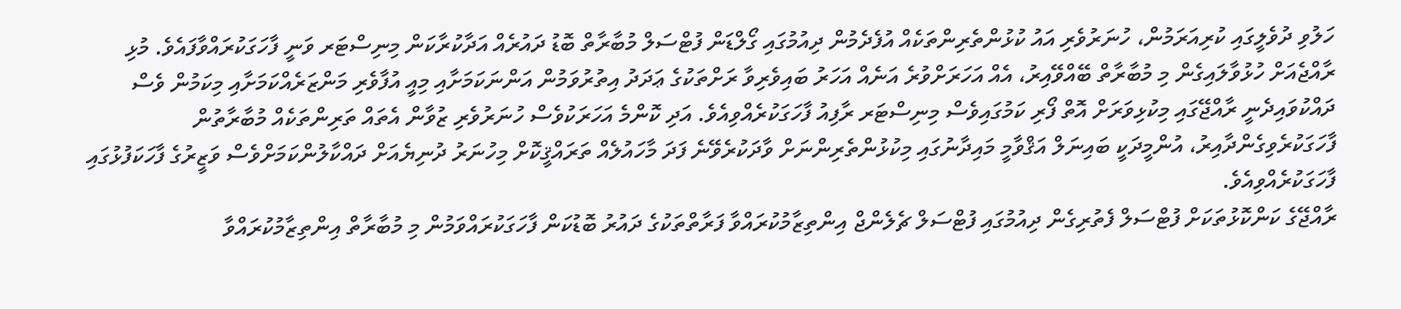ހަލުވި ދުވެލީގައި ކުރިއަރަމުން، ހުނަރުވެރި އައު ކުޅުންތެރިންތަކެއް އުފެދެމުން ދިއުމުގައި ގޯލްޑަން ފުޓްސަލް މުބާރާތް ބޮޑު ދައުރެއް އަދާކުރާކަން މިނިސްޓަރ ވަނީ ފާހަގަކުރައްވާފައެވެ. މުޅި ރާއްޖެއަށް ހުޅުވާލައިގެން މި މުބާރާތް ބޭއްވޭއިރު، އެއް އަހަރަށްވުރެ އަނެއް އަހަރު ބައިވެރިވާ ރަށްތަކުގެ ޢަދަދު އިތުރުވަމުން އަންނަކަމަށާއި މިއީ އުފާވެރި މަންޒަރެއްކަމަށާއި މިކަމުން ވެސް ދައްކުވައިދެނީ ރާއްޖޭގައި މިކުޅިވަރަށް އޮތް ފޯރި ކަމުގައިވެސް މިނިސްޓަރ ރާފިއު ފާހަގަކުރެއްވިއެވެ. އަދި ކޮންމެ އަހަރަކުވެސް ހުނަރުވެރި ޒުވާން އެތައް ތަރިންތަކެއް މުބާރާތުން ފާހަގަކުރެވިގެންދާއިރު، އުންމީދަކީ ބައިނަލް އަޤްވާމީ މައިދާނުގައި މިކުޅުންތެރިންނަށް ވާދަކުރެވޭނެ ފަދަ މާހައުލެއް ތަރައްޤީކޮށް މިހުނަރު ދުނިޔެއަށް ދައްކާލުންކަމަށްވެސް ވަޒީރުގެ ފާހަކަފުޅުގައި ފާހަގަކުރެއްވިއެވެ.
ރާއްޖޭގެ ކަންކޮޅުތަކަށް ފުޓްސަލް ފެތުރިގެން ދިއުމުގައި ފުޓްސަލް ޗެލެންޖް އިންތިޒާމުކުރައްވާ ފަރާތްތަކުގެ ދައުރު ބޮޑުކަން ފާހަގަކުރައްވަމުން މި މުބާރާތް އިންތިޒާމުކުރައްވާ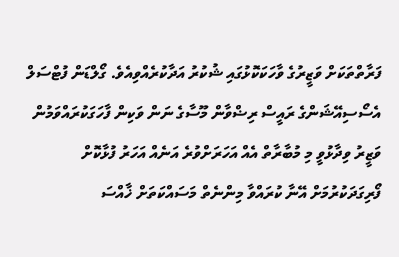ފަރާތްތަކަށް ވަޒީރުގެ ވާހަކަކޮޅުގައި ޝުކުރު އަދާކުރެއްވިއެވެ. ގޯލްޑަން ފުޓްސަލް އެސޯސިއޭޝަންގެ ރައީސް ރިޟްވާން މޫސާގެ ނަން ވަކިން ފާހަގަކުރައްވަމުން ވަޒީރު ވިދާޅުވީ މި މުބާރާތް އެއް އަހަރަށްވުރެ އަނެއް އަހަރު ފުޅާކޮށް ފޯރިގަދަކުރުމަށް އޭނާ ކުރައްވާ މިންނެތް މަސައްކަތަށް ޚާއްސަ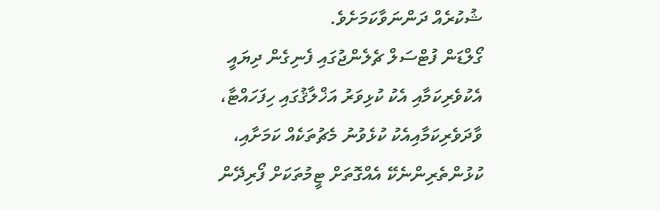ޝުކުރެއް ދަންނަވާކަމަށެވެ.
ގޯލްޑަން ފުޓްސަލް ޗެލެންޖުގައި ފެނިގެން ދިޔައީ އެކުވެރިކަމާއި އެކު ކުޅިވަރު އަޚްލާޤުގައި ހިފަހައްޓާ، ވާދަވެރިކަމާއިއެކު ކުޅެވުނު މެޗުތަކެއް ކަމަށާއި، ކުޅުންތެރިންނެކޭ އެއްގޮތަށް ޓީމުތަކަށް ފޯރިދޭން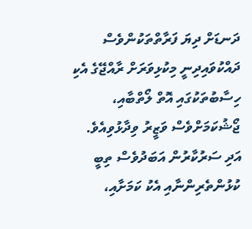ދަނޑަށް ދިޔަ ފަރާތްތަކުންވެސް ދައްކުވައިދިނީ މިކުޅިވަރަށް ރާއްޖޭގެ އެކި ހިސާބުތަކުގައި އޮތް ލޯތްބާއި، ޖޯޝުކަމަށްވެސް ވަޒީރު ވިދާޅުވިއެވެ. އަދި ސަރުކާރުން އަބަދުވެސް ތިބީ ކުޅުންތެރިންނާއި އެކު ކަމަށާއި،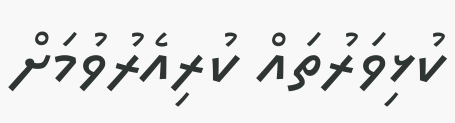ކުޅިވަރުތައް ކުރިއެރުވުމަށް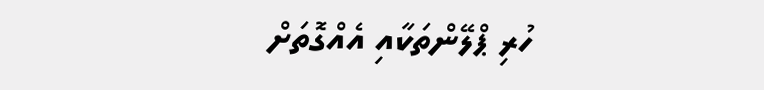ހުރި ޕްލޭންތަކާއި އެއްގޮތަށް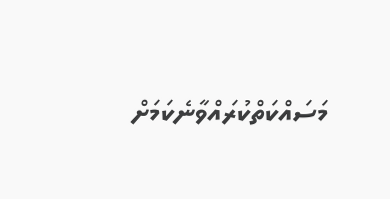މަސައްކަތްކުރައްވާނެކަމަށް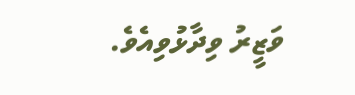ވަޒީރު ވިދާޅުވިއެވެ.